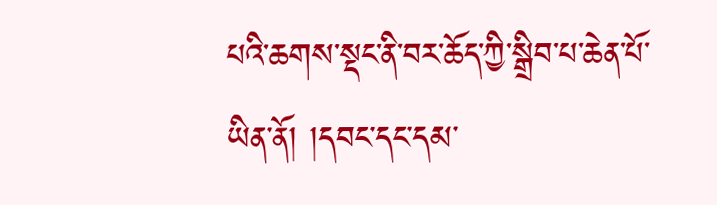པའི་ཆགས་སྡང་ནི་བར་ཆོད་ཀྱི་སྒྲིབ་པ་ཆེན་པོ་ཡིན་ནོ། །དབང་དང་དམ་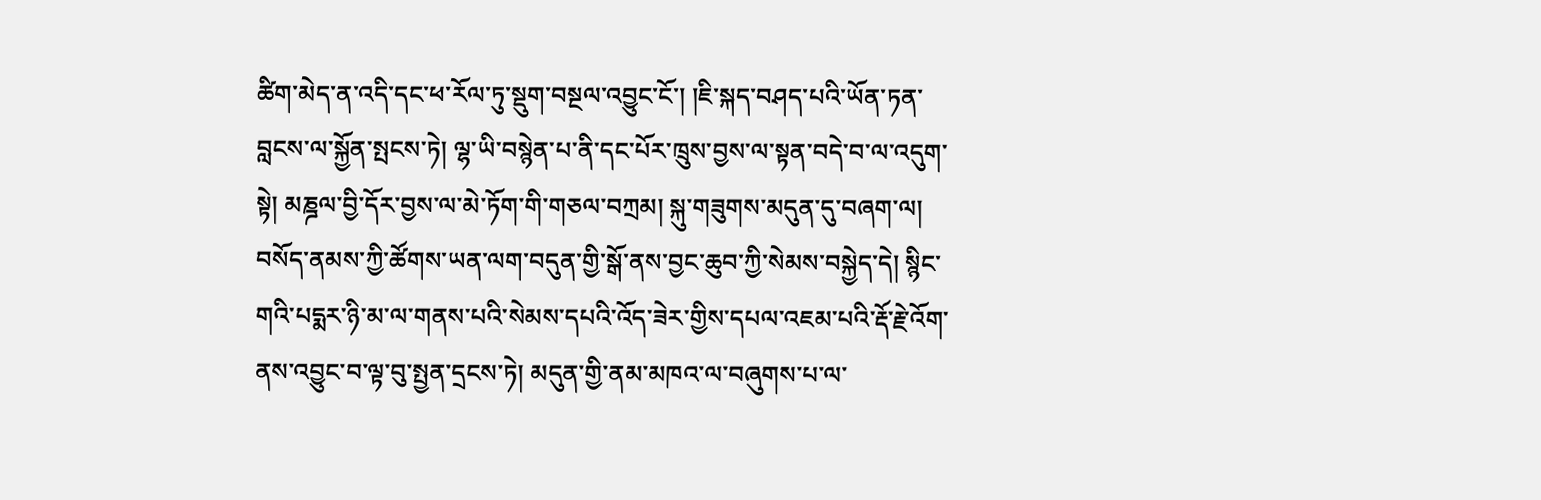ཚིག་མེད་ན་འདི་དང་ཕ་རོལ་ཏུ་སྡུག་བསྔལ་འབྱུང་ངོ་། །ཇི་སྐད་བཤད་པའི་ཡོན་ཏན་བླངས་ལ་སྐྱོན་སྤངས་ཏེ། ལྷ་ཡི་བསྙེན་པ་ནི་དང་པོར་ཁྲུས་བྱས་ལ་སྟན་བདེ་བ་ལ་འདུག་སྟེ། མཎྜལ་བྱི་དོར་བྱས་ལ་མེ་ཏོག་གི་གཅལ་བཀྲམ། སྐུ་གཟུགས་མདུན་དུ་བཞག་ལ། བསོད་ནམས་ཀྱི་ཚོགས་ཡན་ལག་བདུན་གྱི་སྒོ་ནས་བྱང་ཆུབ་ཀྱི་སེམས་བསྐྱེད་དེ། སྙིང་གའི་པདྨར་ཉི་མ་ལ་གནས་པའི་སེམས་དཔའི་འོད་ཟེར་གྱིས་དཔལ་འཇམ་པའི་རྡོ་རྗེ་འོག་ནས་འབྱུང་བ་ལྟ་བུ་སྤྱན་དྲངས་ཏེ། མདུན་གྱི་ནམ་མཁའ་ལ་བཞུགས་པ་ལ་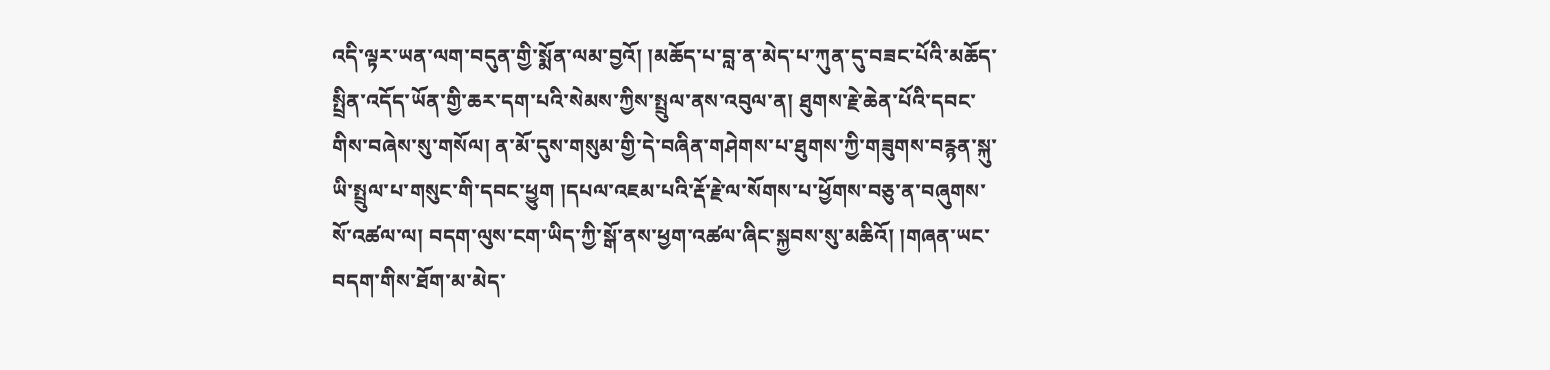འདི་ལྟར་ཡན་ལག་བདུན་གྱི་སྨོན་ལམ་བྱའོ། །མཆོད་པ་བླ་ན་མེད་པ་ཀུན་དུ་བཟང་པོའི་མཆོད་སྤྲིན་འདོད་ཡོན་གྱི་ཆར་དག་པའི་སེམས་ཀྱིས་སྤྲུལ་ནས་འབུལ་ན། ཐུགས་རྗེ་ཆེན་པོའི་དབང་གིས་བཞེས་སུ་གསོལ། ན་མོ་དུས་གསུམ་གྱི་དེ་བཞིན་གཤེགས་པ་ཐུགས་ཀྱི་གཟུགས་བརྙན་སྐུ་ཡི་སྤྲུལ་པ་གསུང་གི་དབང་ཕྱུག །དཔལ་འཇམ་པའི་རྡོ་རྗེ་ལ་སོགས་པ་ཕྱོགས་བཅུ་ན་བཞུགས་སོ་འཚལ་ལ། བདག་ལུས་ངག་ཡིད་ཀྱི་སྒོ་ནས་ཕྱག་འཚལ་ཞིང་སྐྱབས་སུ་མཆིའོ། །གཞན་ཡང་བདག་གིས་ཐོག་མ་མེད་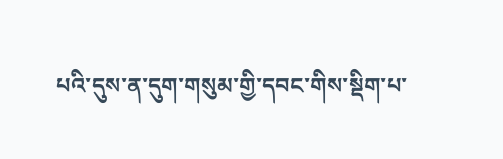པའི་དུས་ན་དུག་གསུམ་གྱི་དབང་གིས་སྡིག་པ་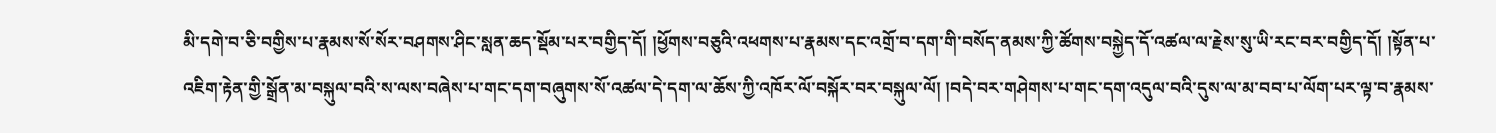མི་དགེ་བ་ཅི་བགྱིས་པ་རྣམས་སོ་སོར་བཤགས་ཤིང་སླན་ཆད་སྡོམ་པར་བགྱིད་དོ། །ཕྱོགས་བཅུའི་འཕགས་པ་རྣམས་དང་འགྲོ་བ་དག་གི་བསོད་ནམས་ཀྱི་ཚོགས་བསྐྱེད་དོ་འཚལ་ལ་རྗེས་སུ་ཡི་རང་བར་བགྱིད་དོ། །སྟོན་པ་འཇིག་རྟེན་གྱི་སྒྲོན་མ་བསྐུལ་བའི་ས་ལས་བཞེས་པ་གང་དག་བཞུགས་སོ་འཚལ་དེ་དག་ལ་ཆོས་ཀྱི་འཁོར་ལོ་བསྐོར་བར་བསྐུལ་ལོ། །བདེ་བར་གཤེགས་པ་གང་དག་འདུལ་བའི་དུས་ལ་མ་བབ་པ་ལོག་པར་ལྟ་བ་རྣམས་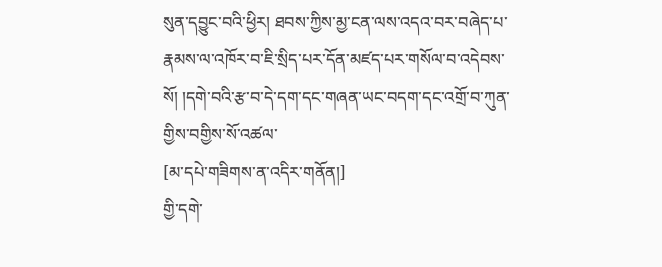སུན་དབྱུང་བའི་ཕྱིར། ཐབས་ཀྱིས་མྱ་ངན་ལས་འདའ་བར་བཞེད་པ་རྣམས་ལ་འཁོར་བ་ཇི་སྲིད་པར་དོན་མཛད་པར་གསོལ་བ་འདེབས་སོ། །དགེ་བའི་རྩ་བ་དེ་དག་དང་གཞན་ཡང་བདག་དང་འགྲོ་བ་ཀུན་གྱིས་བགྱིས་སོ་འཚལ་
[མ་དཔེ་གཟིགས་ན་འདིར་གནོན།]
གྱི་དགེ་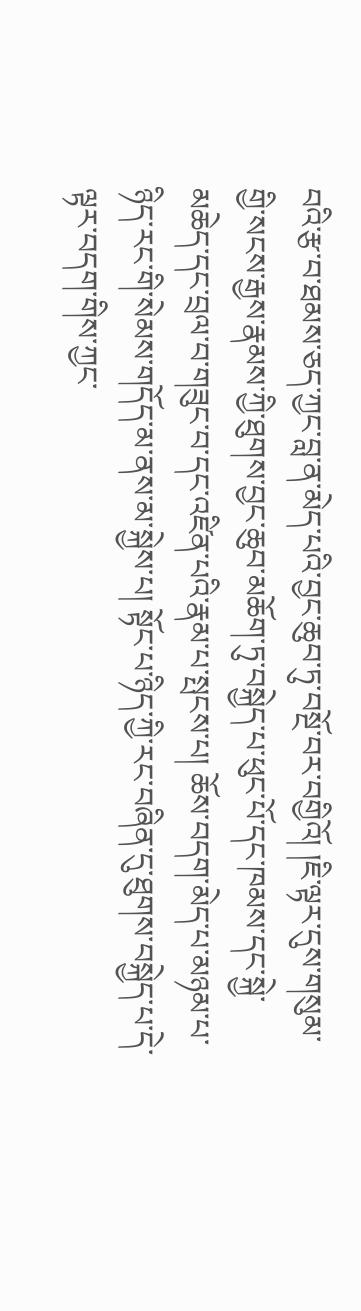བའི་རྩ་བ་ཐམས་ཅད་ཀྱང་བླ་ན་མེད་པའི་བྱང་ཆུབ་ཏུ་བསྔོ་བར་བགྱིའོ། །ཇི་ལྟར་དུས་གསུམ་གྱི་སངས་རྒྱས་རྣམས་ཀྱི་ཐུགས་བྱང་ཆུབ་མཆོག་ཏུ་བསྐྱེད་པ་ཕུང་པོ་དང་ཁམས་དང་སྐྱེ་མཆེད་དང་བྲལ་བ་གཟུང་བ་དང་འཛིན་པའི་རྣམ་པ་སྤངས་པ། ཆོས་བདག་མེད་པ་མཉམ་པ་ཉིད་རང་གི་སེམས་གདོད་མ་ནས་མ་སྐྱེས་པ། སྟོང་པ་ཉིད་ཀྱི་རང་བཞིན་དུ་ཐུགས་བསྐྱེད་པ་དེ་ལྟར་བདག་གིས་ཀྱང་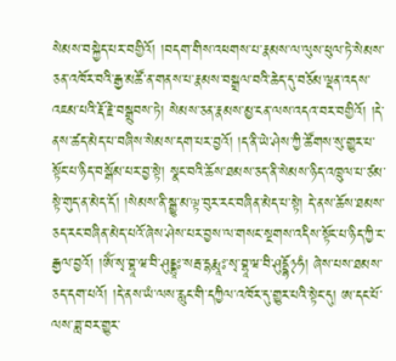སེམས་བསྐྱེད་པར་བགྱིའོ། །བདག་གིས་འཕགས་པ་རྣམས་ལ་ལུས་ཕུལ་ཏེ་སེམས་ཅན་འཁོར་བའི་རྒྱ་མཚོ་ན་གནས་པ་རྣམས་བསྒྲལ་བའི་ཆེད་དུ་བཅོམ་ལྡན་འདས་འཇམ་པའི་རྡོ་རྗེ་བསྒྲུབས་ཏེ། སེམས་ཅན་རྣམས་མྱ་ངན་ལས་འདའ་བར་བགྱིའོ། །དེ་ནས་ཚད་མེད་པ་བཞིས་སེམས་དག་པར་བྱའོ། །ད་ནི་ཡེ་ཤེས་ཀྱི་ཚོགས་སུ་གྱུར་པ་སྟོང་པ་ཉིད་བསྒོམ་པར་བྱ་སྟེ། སྣང་བའི་ཆོས་ཐམས་ཅད་ནི་སེམས་ཉིད་འཁྲུལ་པ་ཙམ་སྟེ་གུད་ན་མེད་དོ། །སེམས་ནི་སྒྱུ་མ་ལྟ་བུར་རང་བཞིན་མེད་པ་སྟེ། དེ་ནས་ཆོས་ཐམས་ཅད་རང་བཞིན་མེད་པའོ་ཞེས་ཤེས་པར་བྱས་ལ་གསང་སྔགས་འདིས་སྟོང་པ་ཉིད་ཀྱི་ང་རྒྱལ་བྱའོ། །ཨོཾ་སྭ་བྷཱ་ཝ་བི་ཤུདྡྷཱཿ་སརྦ་དྷརྨཱཿ་སྭ་བྷཱ་ཝ་བི་ཤུདྡྷོ྅ཧཾ། ཞེས་པས་ཐམས་ཅད་དག་པའོ། །དེ་ནས་ཡཾ་ལས་རླུང་གི་དཀྱིལ་འཁོར་དུ་གྱུར་པའི་སྟེང་དུ། ཨ་དང་པོ་ལས་ཟླ་བར་གྱུར་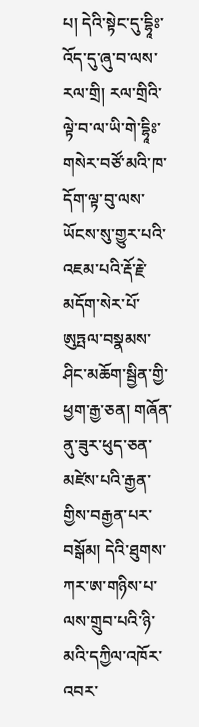པ། དེའི་སྟེང་དུ་དྷཱིཿ་འོད་དུ་ཞུ་བ་ལས་རལ་གྲི། རལ་གྲིའི་ལྟེ་བ་ལ་ཡི་གེ་དྷཱིཿ་གསེར་བཙོ་མའི་ཁ་དོག་ལྟ་བུ་ལས་ཡོངས་སུ་གྱུར་པའི་འཇམ་པའི་རྡོ་རྗེ་མདོག་སེར་པོ་ཨུཏྤལ་བསྣམས་ཤིང་མཆོག་སྦྱིན་གྱི་ཕྱག་རྒྱ་ཅན། གཞོན་ནུ་ཟུར་ཕུད་ཅན་མཛེས་པའི་རྒྱན་གྱིས་བརྒྱན་པར་བསྒོམ། དེའི་ཐུགས་ཀར་ཨ་གཉིས་པ་ལས་གྲུབ་པའི་ཉི་མའི་དཀྱིལ་འཁོར་འབར་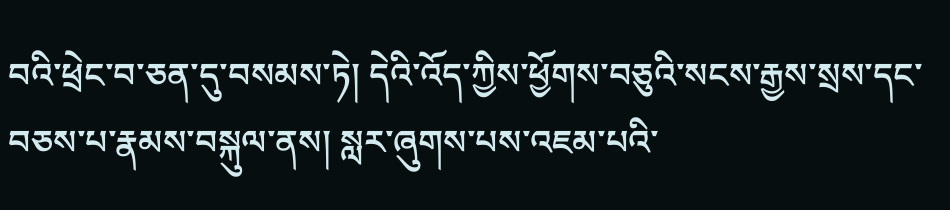བའི་ཕྲེང་བ་ཅན་དུ་བསམས་ཏེ། དེའི་འོད་ཀྱིས་ཕྱོགས་བཅུའི་སངས་རྒྱས་སྲས་དང་བཅས་པ་རྣམས་བསྐུལ་ནས། སླར་ཞུགས་པས་འཇམ་པའི་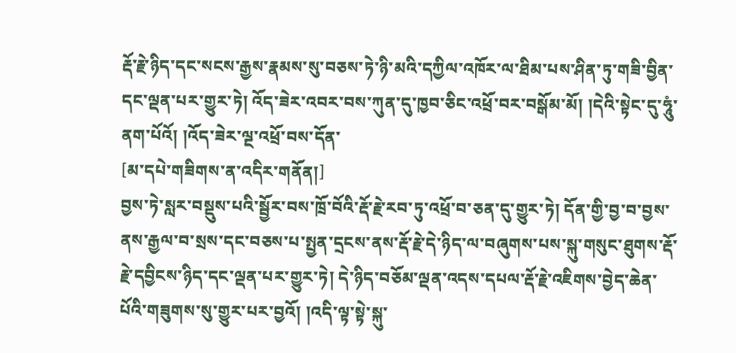རྡོ་རྗེ་ཉིད་དང་སངས་རྒྱས་རྣམས་སུ་བཅས་ཏེ་ཉི་མའི་དཀྱིལ་འཁོར་ལ་ཐིམ་པས་ཤིན་ཏུ་གཟི་བྱིན་དང་ལྡན་པར་གྱུར་ཏེ། འོད་ཟེར་འབར་བས་ཀུན་དུ་ཁྱབ་ཅིང་འཕྲོ་བར་བསྒོམ་མོ། །དེའི་སྟེང་དུ་ཧཱུཾ་ནག་པོའོ། །འོད་ཟེར་ལྔ་འཕྲོ་བས་དོན་
[མ་དཔེ་གཟིགས་ན་འདིར་གནོན།]
བྱས་ཏེ་སླར་བསྡུས་པའི་སྦྱོར་བས་ཁྲོ་བོའི་རྡོ་རྗེ་རབ་ཏུ་འཕྲོ་བ་ཅན་དུ་གྱུར་ཏེ། དོན་གྱི་བྱ་བ་བྱས་ནས་རྒྱལ་བ་སྲས་དང་བཅས་པ་སྤྱན་དྲངས་ནས་རྡོ་རྗེ་དེ་ཉིད་ལ་བཞུགས་པས་སྐུ་གསུང་ཐུགས་རྡོ་རྗེ་དབྱིངས་ཉིད་དང་ལྡན་པར་གྱུར་ཏེ། དེ་ཉིད་བཅོམ་ལྡན་འདས་དཔལ་རྡོ་རྗེ་འཇིགས་བྱེད་ཆེན་པོའི་གཟུགས་སུ་གྱུར་པར་བྱའོ། །འདི་ལྟ་སྟེ་སྐུ་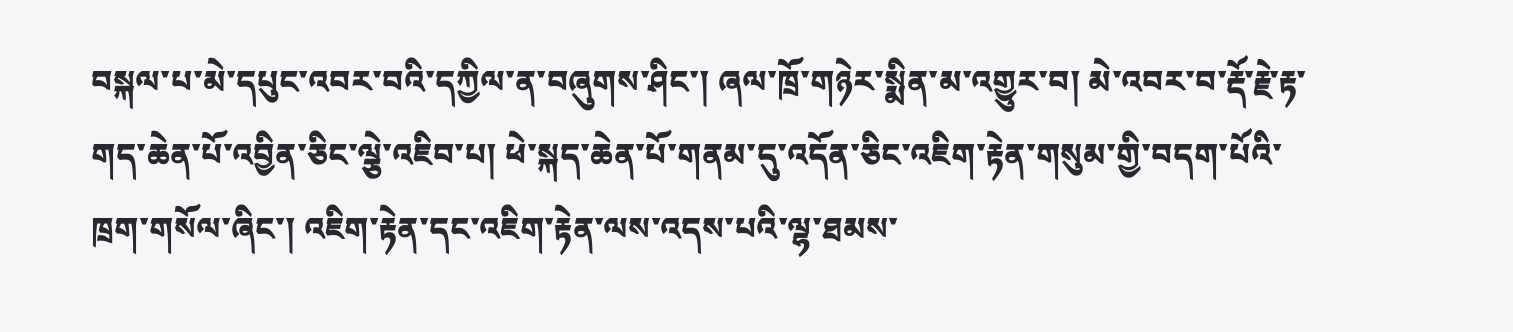བསྐལ་པ་མེ་དཔུང་འབར་བའི་དཀྱིལ་ན་བཞུགས་ཤིང་། ཞལ་ཁྲོ་གཉེར་སྨིན་མ་འགྱུར་བ། མེ་འབར་བ་རྡོ་རྗེ་རྟ་གད་ཆེན་པོ་འབྱིན་ཅིང་ལྕེ་འཇིབ་པ། ཕེ་སྐད་ཆེན་པོ་གནམ་དུ་འདོན་ཅིང་འཇིག་རྟེན་གསུམ་གྱི་བདག་པོའི་ཁྲག་གསོལ་ཞིང་། འཇིག་རྟེན་དང་འཇིག་རྟེན་ལས་འདས་པའི་ལྷ་ཐམས་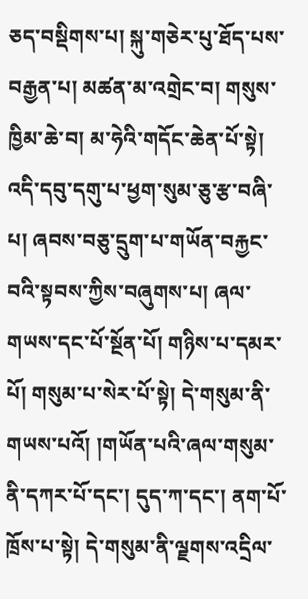ཅད་བསྡིགས་པ། སྐུ་གཅེར་པུ་ཐོད་པས་བརྒྱན་པ། མཚན་མ་འགྲེང་བ། གསུས་ཁྱིམ་ཆེ་བ། མ་ཧེའི་གདོང་ཆེན་པོ་སྟེ། འདི་དབུ་དགུ་པ་ཕྱག་སུམ་ཅུ་རྩ་བཞི་པ། ཞབས་བཅུ་དྲུག་པ་གཡོན་བརྐྱང་བའི་སྟབས་ཀྱིས་བཞུགས་པ། ཞལ་གཡས་དང་པོ་སྔོན་པོ། གཉིས་པ་དམར་པོ། གསུམ་པ་སེར་པོ་སྟེ། དེ་གསུམ་ནི་གཡས་པའོ། །གཡོན་པའི་ཞལ་གསུམ་ནི་དཀར་པོ་དང་། དུད་ཀ་དང་། ནག་པོ་ཁྲོས་པ་སྟེ། དེ་གསུམ་ནི་ལྗགས་འདྲིལ་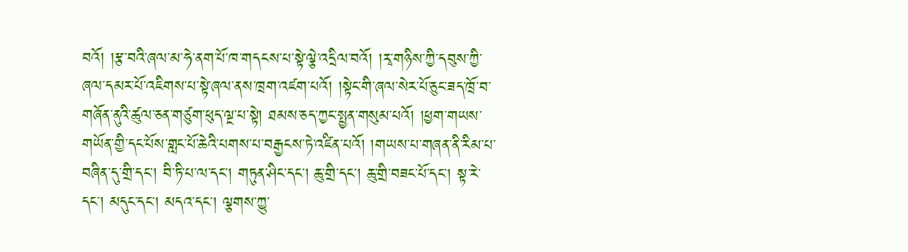བའོ། །རྩ་བའི་ཞལ་མ་ཧེ་ནག་པོ་ཁ་གདངས་པ་སྟེ་ལྕེ་འདྲིལ་བའོ། །རྭ་གཉིས་ཀྱི་དབུས་ཀྱི་ཞལ་དམར་པོ་འཇིགས་པ་སྟེ་ཞལ་ནས་ཁྲག་འཛག་པའོ། །སྟེང་གི་ཞལ་སེར་པོ་ཅུང་ཟད་ཁྲོ་བ་གཞོན་ནུའི་ཚུལ་ཅན་གཙུག་ཕུད་ལྔ་པ་སྟེ། ཐམས་ཅད་ཀྱང་སྤྱན་གསུམ་པའོ། །ཕྱག་གཡས་གཡོན་གྱི་དང་པོས་གླང་པོ་ཆེའི་པགས་པ་བརྒྱངས་ཏེ་འཛིན་པའོ། །གཡས་པ་གཞན་ནི་རིམ་པ་བཞིན་དུ་གྲི་དང་། བི་ཏི་པ་ལ་དང་། གཏུན་ཤིང་དང་། ཆུ་གྲི་དང་། ཆུ་གྲི་བཟང་པོ་དང་། སྟ་རེ་དང་། མདུང་དང་། མདའ་དང་། ལྕགས་ཀྱུ་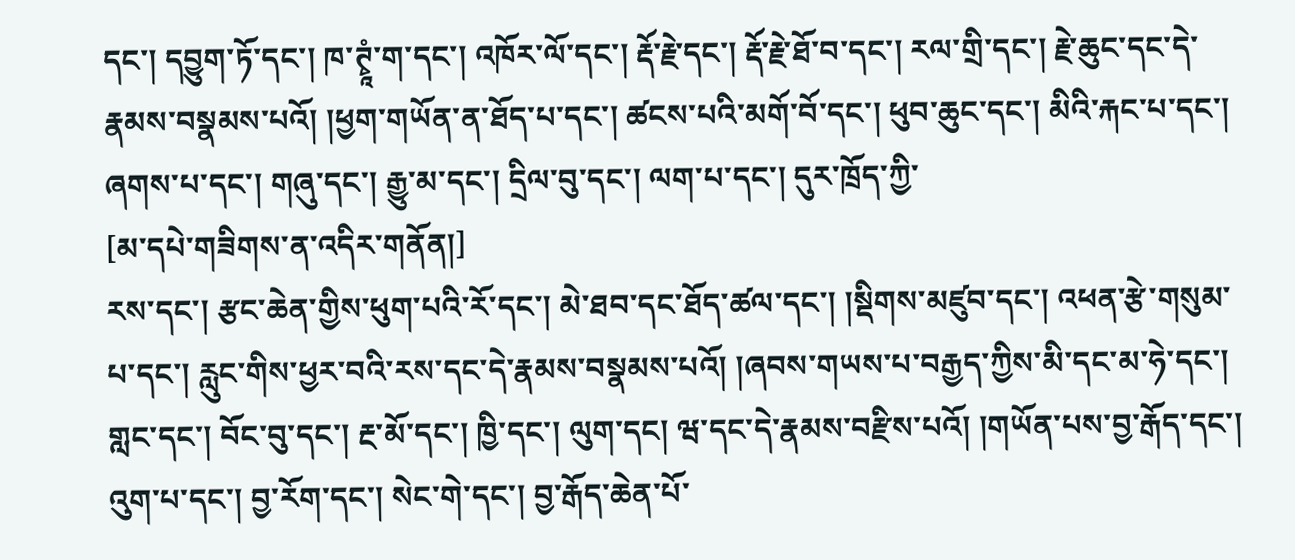དང་། དབྱུག་ཏོ་དང་། ཁ་ཊྭཱཾ་ག་དང་། འཁོར་ལོ་དང་། རྡོ་རྗེ་དང་། རྡོ་རྗེ་ཐོ་བ་དང་། རལ་གྲི་དང་། རྗེ་ཆུང་དང་དེ་རྣམས་བསྣམས་པའོ། །ཕྱག་གཡོན་ན་ཐོད་པ་དང་། ཚངས་པའི་མགོ་བོ་དང་། ཕུབ་ཆུང་དང་། མིའི་རྐང་པ་དང་། ཞགས་པ་དང་། གཞུ་དང་། རྒྱུ་མ་དང་། དྲིལ་བུ་དང་། ལག་པ་དང་། དུར་ཁྲོད་ཀྱི་
[མ་དཔེ་གཟིགས་ན་འདིར་གནོན།]
རས་དང་། རྩང་ཆེན་གྱིས་ཕུག་པའི་རོ་དང་། མེ་ཐབ་དང་ཐོད་ཚལ་དང་། །སྡིགས་མཛུབ་དང་། འཕན་རྩེ་གསུམ་པ་དང་། རླུང་གིས་ཕྱར་བའི་རས་དང་དེ་རྣམས་བསྣམས་པའོ། །ཞབས་གཡས་པ་བརྒྱད་ཀྱིས་མི་དང་མ་ཧེ་དང་། གླང་དང་། བོང་བུ་དང་། རྔ་མོ་དང་། ཁྱི་དང་། ལུག་དང། ཝ་དང་དེ་རྣམས་བརྫིས་པའོ། །གཡོན་པས་བྱ་རྒོད་དང་། འུག་པ་དང་། བྱ་རོག་དང་། སེང་གེ་དང་། བྱ་རྒོད་ཆེན་པོ་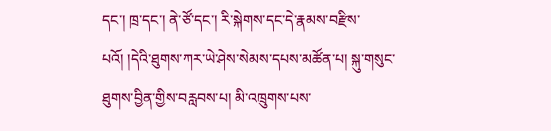དང་། ཁྲ་དང་། ནེ་ཙོ་དང་། རི་སྐེགས་དང་དེ་རྣམས་བརྫིས་པའོ། །དེའི་ཐུགས་ཀར་ཡེ་ཤེས་སེམས་དཔས་མཚོན་པ། སྐུ་གསུང་ཐུགས་བྱིན་གྱིས་བརླབས་པ། མི་འཁྲུགས་པས་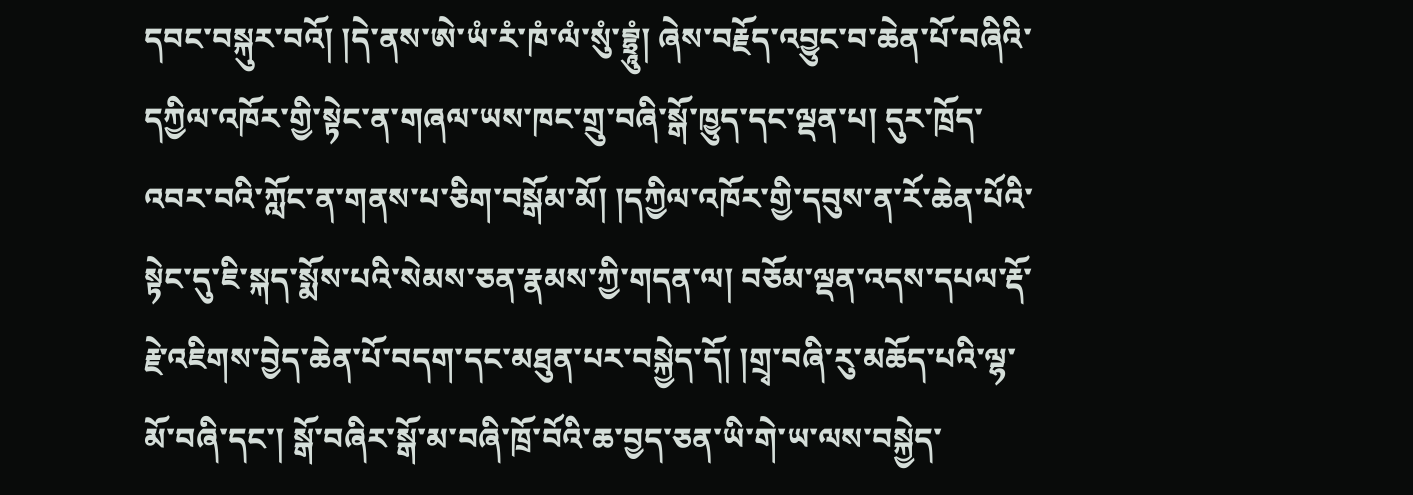དབང་བསྐུར་བའོ། །དེ་ནས་ཨེ་ཡཾ་རཾ་ཁཾ་ལཾ་སུཾ་བྷྲཱུཾ། ཞེས་བརྗོད་འབྱུང་བ་ཆེན་པོ་བཞིའི་དཀྱིལ་འཁོར་གྱི་སྟེང་ན་གཞལ་ཡས་ཁང་གྲུ་བཞི་སྒོ་ཁྱུད་དང་ལྡན་པ། དུར་ཁྲོད་འབར་བའི་ཀློང་ན་གནས་པ་ཅིག་བསྒོམ་མོ། །དཀྱིལ་འཁོར་གྱི་དབུས་ན་རོ་ཆེན་པོའི་སྟེང་དུ་ཇི་སྐད་སྨོས་པའི་སེམས་ཅན་རྣམས་ཀྱི་གདན་ལ། བཅོམ་ལྡན་འདས་དཔལ་རྡོ་རྗེ་འཇིགས་བྱེད་ཆེན་པོ་བདག་དང་མཐུན་པར་བསྐྱེད་དོ། །གྲྭ་བཞི་རུ་མཆོད་པའི་ལྷ་མོ་བཞི་དང་། སྒོ་བཞིར་སྒོ་མ་བཞི་ཁྲོ་བོའི་ཆ་བྱད་ཅན་ཡི་གེ་ཡ་ལས་བསྐྱེད་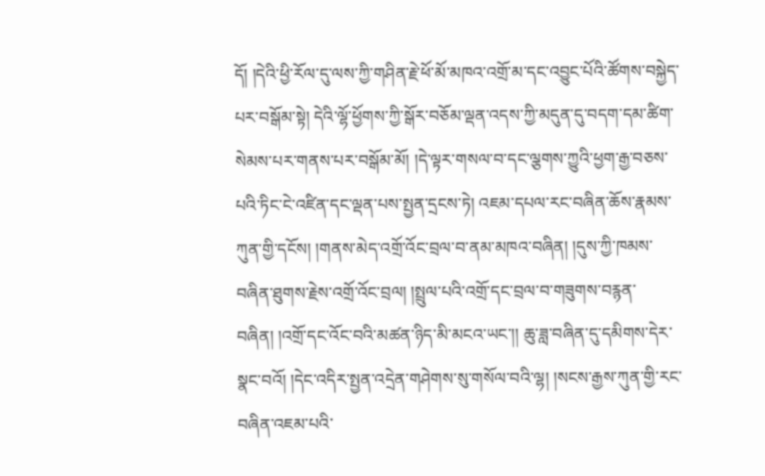དོ། །དེའི་ཕྱི་རོལ་དུ་ལས་ཀྱི་གཤིན་རྗེ་ཕོ་མོ་མཁའ་འགྲོ་མ་དང་འབྱུང་པོའི་ཚོགས་བསྐྱེད་པར་བསྒོམ་སྟེ། དེའི་ལྷོ་ཕྱོགས་ཀྱི་སྒོར་བཅོམ་ལྡན་འདས་ཀྱི་མདུན་དུ་བདག་དམ་ཚིག་སེམས་པར་གནས་པར་བསྒོམ་མོ། །དེ་ལྟར་གསལ་བ་དང་ལྕགས་ཀྱུའི་ཕྱག་རྒྱ་བཅས་པའི་ཏིང་ངེ་འཛིན་དང་ལྡན་པས་སྤྱན་དྲངས་ཏེ། འཇམ་དཔལ་རང་བཞིན་ཆོས་རྣམས་ཀུན་གྱི་དངོས། །གནས་མེད་འགྲོ་འོང་བྲལ་བ་ནམ་མཁའ་བཞིན། །དུས་ཀྱི་ཁམས་བཞིན་ཐུགས་རྗེས་འགྲོ་འོང་བྲལ། །སྤྲུལ་པའི་འགྲོ་དང་བྲལ་བ་གཟུགས་བརྙན་བཞིན། །འགྲོ་དང་འོང་བའི་མཚན་ཉིད་མི་མངའ་ཡང་།། ཆུ་ཟླ་བཞིན་དུ་དམིགས་དེར་སྣང་བའོ། །དེང་འདིར་སྤྱན་འདྲེན་གཤེགས་སུ་གསོལ་བའི་ལྷ། །སངས་རྒྱས་ཀུན་གྱི་རང་བཞིན་འཇམ་པའི་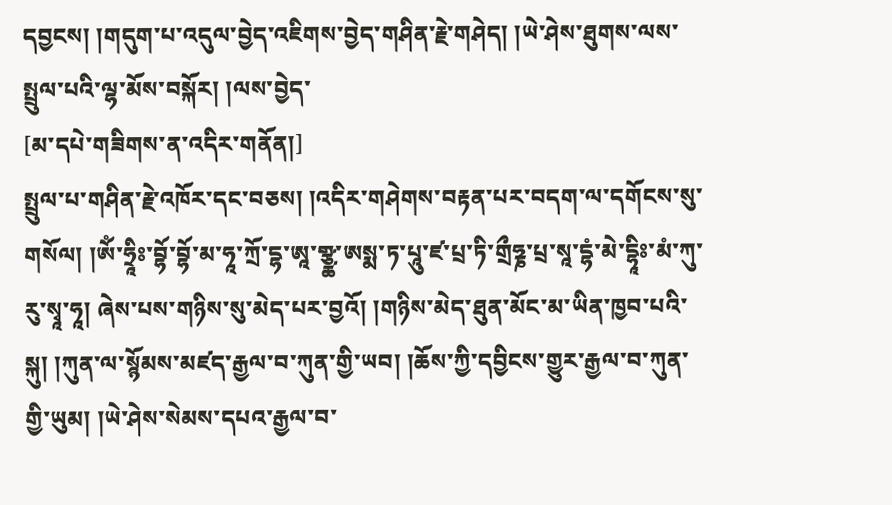དབྱངས། །གདུག་པ་འདུལ་བྱེད་འཇིགས་བྱེད་གཤིན་རྗེ་གཤེད། །ཡེ་ཤེས་ཐུགས་ལས་སྤྲུལ་པའི་ལྷ་མོས་བསྐོར། །ལས་བྱེད་
[མ་དཔེ་གཟིགས་ན་འདིར་གནོན།]
སྤྲུལ་པ་གཤིན་རྗེ་འཁོར་དང་བཅས། །འདིར་གཤེགས་བརྟན་པར་བདག་ལ་དགོངས་སུ་གསོལ། །ཨོཾ་ཧྲཱིཿ་བྷོ་བྷོ་མ་ཧཱ་ཀྲོ་དྷ་ཨཱ་གྩྪ་ཨསྨ་ཏ་པཱུ་ཛ་པྲ་ཏི་གྲྀཧྞ་པྲ་སཱ་དྷཾ་མེ་དྷཱིཿ་མཾ་ཀུ་རུ་སྭཱ་ཧཱ། ཞེས་པས་གཉིས་སུ་མེད་པར་བྱའོ། །གཉིས་མེད་ཐུན་མོང་མ་ཡིན་ཁྱབ་པའི་སྐུ། །ཀུན་ལ་སྙོམས་མཛད་རྒྱལ་བ་ཀུན་གྱི་ཡབ། །ཆོས་ཀྱི་དབྱིངས་གྱུར་རྒྱལ་བ་ཀུན་གྱི་ཡུམ། །ཡེ་ཤེས་སེམས་དཔའ་རྒྱལ་བ་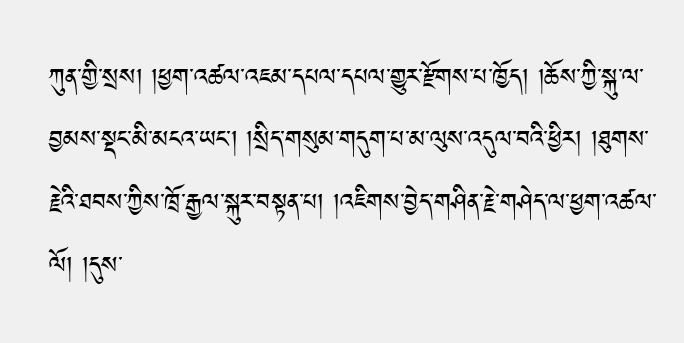ཀུན་གྱི་སྲས། །ཕྱག་འཚལ་འཇམ་དཔལ་དཔལ་གྱུར་རྫོགས་པ་ཁྱོད། །ཆོས་ཀྱི་སྐུ་ལ་བྱམས་སྡང་མི་མངའ་ཡང་། །སྲིད་གསུམ་གདུག་པ་མ་ལུས་འདུལ་བའི་ཕྱིར། །ཐུགས་རྗེའི་ཐབས་ཀྱིས་ཁྲོ་རྒྱལ་སྐུར་བསྟན་པ། །འཇིགས་བྱེད་གཤིན་རྗེ་གཤེད་ལ་ཕྱག་འཚལ་ལོ། །དུས་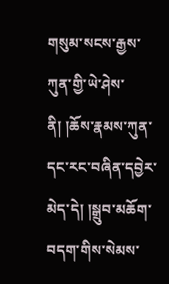གསུམ་སངས་རྒྱས་ཀུན་གྱི་ཡེ་ཤེས་ནི། །ཆོས་རྣམས་ཀུན་དང་རང་བཞིན་དབྱེར་མེད་དེ། །སྒྲུབ་མཆོག་བདག་གིས་སེམས་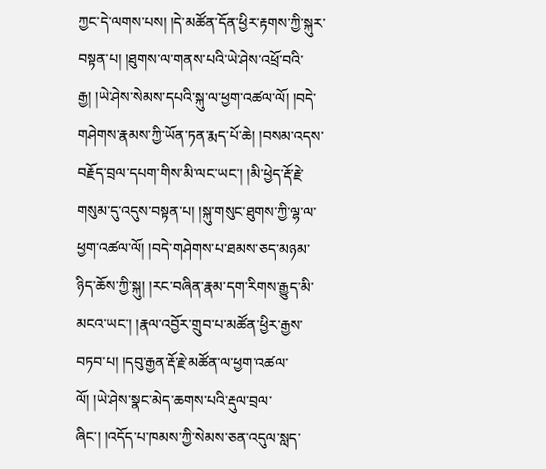ཀྱང་དེ་ལགས་པས། །དེ་མཚོན་དོན་ཕྱིར་རྟགས་ཀྱི་སྐུར་བསྟན་པ། །ཐུགས་ལ་གནས་པའི་ཡེ་ཤེས་འཕྲོ་བའི་རྒྱ། །ཡེ་ཤེས་སེམས་དཔའི་སྐུ་ལ་ཕྱག་འཚལ་ལོ། །བདེ་གཤེགས་རྣམས་ཀྱི་ཡོན་ཏན་རྨད་པོ་ཆེ། །བསམ་འདས་བརྗོད་བྲལ་དཔག་གིས་མི་ལང་ཡང་། །མི་ཕྱེད་རྡོ་རྗེ་གསུམ་དུ་འདུས་བསྟན་པ། །སྐུ་གསུང་ཐུགས་ཀྱི་ལྷ་ལ་ཕྱག་འཚལ་ལོ། །བདེ་གཤེགས་པ་ཐམས་ཅད་མཉམ་ཉིད་ཆོས་ཀྱི་སྐུ། །རང་བཞིན་རྣམ་དག་རིགས་རྒྱུད་མི་མངའ་ཡང་། །རྣལ་འབྱོར་གྲུབ་པ་མཚོན་ཕྱིར་རྒྱས་བཏབ་པ། །དབུ་རྒྱན་རྡོ་རྗེ་མཚོན་ལ་ཕྱག་འཚལ་ལོ། །ཡེ་ཤེས་སྣང་མེད་ཆགས་པའི་རྡུལ་བྲལ་ཞིང་། །འདོད་པ་ཁམས་ཀྱི་སེམས་ཅན་འདུལ་སླད་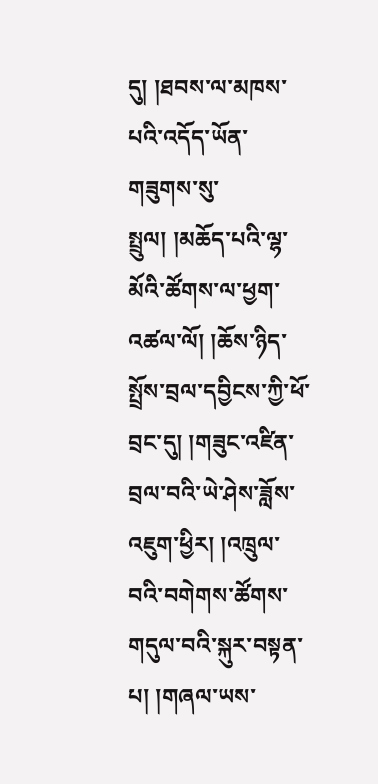དུ། །ཐབས་ལ་མཁས་པའི་འདོད་ཡོན་གཟུགས་སུ་སྤྲུལ། །མཆོད་པའི་ལྷ་མོའི་ཚོགས་ལ་ཕྱག་འཚལ་ལོ། །ཆོས་ཉིད་སྤྲོས་བྲལ་དབྱིངས་ཀྱི་ཕོ་བྲང་དུ། །གཟུང་འཛིན་བྲལ་བའི་ཡེ་ཤེས་ཟློས་འཇུག་ཕྱིར། །འཁྲུལ་བའི་བགེགས་ཚོགས་གདུལ་བའི་སྐུར་བསྟན་པ། །གཞལ་ཡས་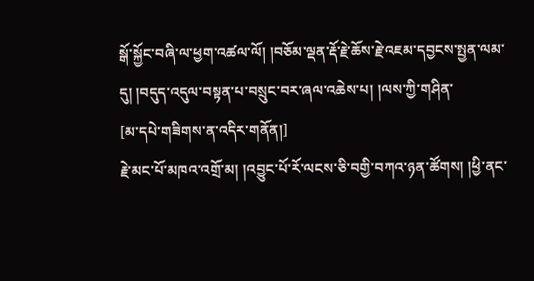སྒོ་སྐྱོང་བཞི་ལ་ཕྱག་འཚལ་ལོ། །བཅོམ་ལྡན་རྡོ་རྗེ་ཆོས་རྗེ་འཇམ་དབྱངས་སྤྱན་ལམ་དུ། །བདུད་འདུལ་བསྟན་པ་བསྲུང་བར་ཞལ་འཆེས་པ། །ལས་ཀྱི་གཤིན་
[མ་དཔེ་གཟིགས་ན་འདིར་གནོན།]
རྗེ་མང་པོ་མཁའ་འགྲོ་མ། །འབྱུང་པོ་རོ་ལངས་ཅི་བགྱི་བཀའ་ཉན་ཚོགས། །ཕྱི་ནང་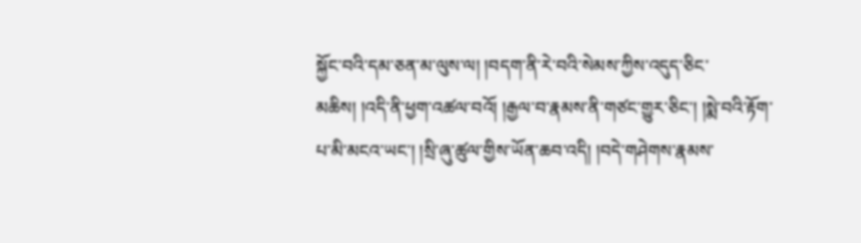སྐྱོང་བའི་དམ་ཅན་མ་ལུས་ལ། །བདག་ནི་རེ་བའི་སེམས་ཀྱིས་འདུད་ཅིང་མཆིས། །འདི་ནི་ཕྱག་འཚལ་བའོ། །རྒྱལ་བ་རྣམས་ནི་གཙང་གྱུར་ཅིང་། །སྨེ་བའི་རྟོག་པ་མི་མངའ་ཡང་། །སྲི་ཞུ་ཚུལ་གྱིས་ཡོན་ཆབ་འདི། །བདེ་གཤེགས་རྣམས་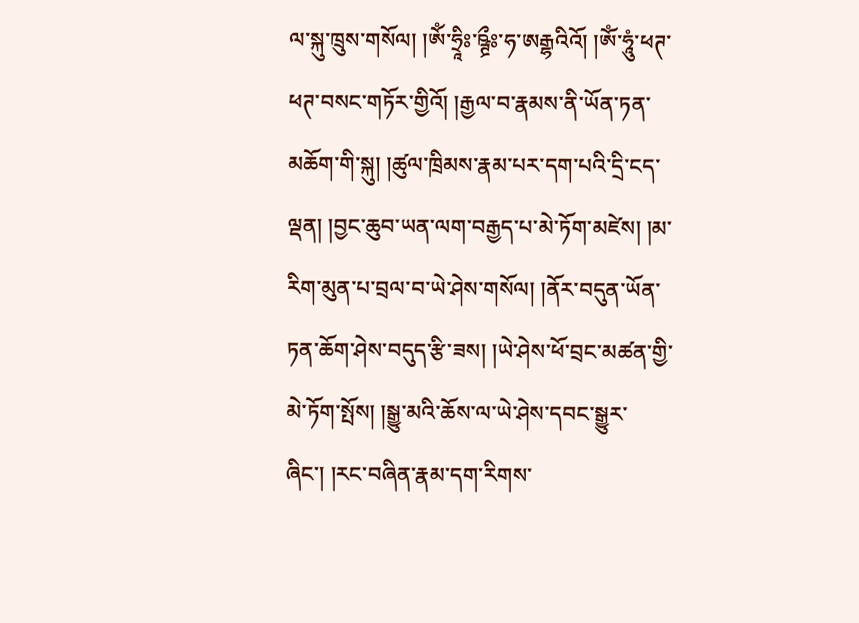ལ་སྐུ་ཁྲུས་གསོལ། །ཨོཾ་ཧྲཱིཿ་ཥྚྲྀཿ་ཧ་ཨརྒྷའིའོ། །ཨོཾ་ཧཱུཾ་ཕཊ་ཕཊ་བསང་གཏོར་གྱིའོ། །རྒྱལ་བ་རྣམས་ནི་ཡོན་ཏན་མཆོག་གི་སྐུ། །ཚུལ་ཁྲིམས་རྣམ་པར་དག་པའི་དྲི་ངད་ལྡན། །བྱང་ཆུབ་ཡན་ལག་བརྒྱད་པ་མེ་ཏོག་མཛེས། །མ་རིག་མུན་པ་བྲལ་བ་ཡེ་ཤེས་གསོལ། །ནོར་བདུན་ཡོན་ཏན་ཆོག་ཤེས་བདུད་རྩི་ཟས། །ཡེ་ཤེས་ཕོ་བྲང་མཚན་གྱི་མེ་ཏོག་སྤོས། །སྒྱུ་མའི་ཆོས་ལ་ཡེ་ཤེས་དབང་སྒྱུར་ཞིང་། །རང་བཞིན་རྣམ་དག་རིགས་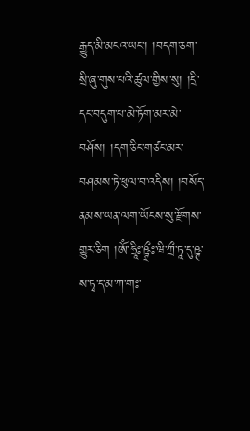རྒྱུད་མི་མངའ་ཡང་། །བདག་ཅག་སྲི་ཞུ་གུས་པའི་ཚུལ་གྱིས་སུ། །དྲི་དང་བདུག་པ་མེ་ཏོག་མར་མེ་བཤོས། །དག་ཅིང་གཙང་མར་བཤམས་ཏེ་ཕུལ་བ་འདིས། །བསོད་ནམས་ཡན་ལག་ཡོངས་སུ་རྫོགས་གྱུར་ཅིག །ཨོཾ་ཧྲཱིཿ་ཥྚྲྀཿ་ཝི་ཀྲྀ་ཏཱ་དུ་ཥྚ་ས་ཏྭ་ད་མ་ཀ་གཿ་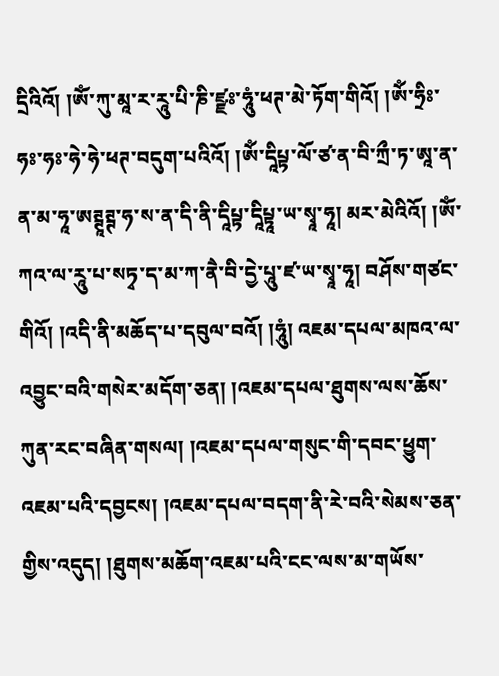དྲིའིའོ། །ཨོཾ་ཀུ་མཱ་ར་རཱུ་པི་ཎི་ཛྫཿ་ཧཱུཾ་ཕཊ་མེ་ཏོག་གིའོ། །ཨོཾ་ཧྲིཿ་ཧཿ་ཧཿ་ཧེ་ཧེ་ཕཊ་བདུག་པའིའོ། །ཨོཾ་དཱིཔྟ་ལོ་ཙ་ན་བི་ཀྲྀ་ཏ་ཨཱ་ན་ན་མ་ཧཱ་ཨཊྚཱཊྚ་ཧ་ས་ན་དི་ནི་དཱིཔྟ་དཱིཔྟཱ་ཡ་སྭཱ་ཧཱ། མར་མེའིའོ། །ཨོཾ་ཀའ་ལ་རཱུ་པ་སཏྭ་ད་མ་ཀ་ནཻ་བི་དྱེ་པཱུ་ཛ་ཡ་སྭཱ་ཧཱ། བཤོས་གཙང་གིའོ། །འདི་ནི་མཆོད་པ་དབུལ་བའོ། །ཧཱུཾ། འཇམ་དཔལ་མཁའ་ལ་འབྱུང་བའི་གསེར་མདོག་ཅན། །འཇམ་དཔལ་ཐུགས་ལས་ཆོས་ཀུན་རང་བཞིན་གསལ། །འཇམ་དཔལ་གསུང་གི་དབང་ཕྱུག་འཇམ་པའི་དབྱངས། །འཇམ་དཔལ་བདག་ནི་རེ་བའི་སེམས་ཅན་གྱིས་འདུད། །ཐུགས་མཆོག་འཇམ་པའི་ངང་ལས་མ་གཡོས་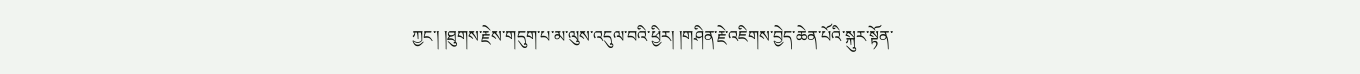ཀྱང་། །ཐུགས་རྗེས་གདུག་པ་མ་ལུས་འདུལ་བའི་ཕྱིར། །གཤིན་རྗེ་འཇིགས་བྱེད་ཆེན་པོའི་སྐུར་སྟོན་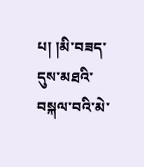པ། །མི་བཟད་དུས་མཐའི་བསྐལ་བའི་མེ་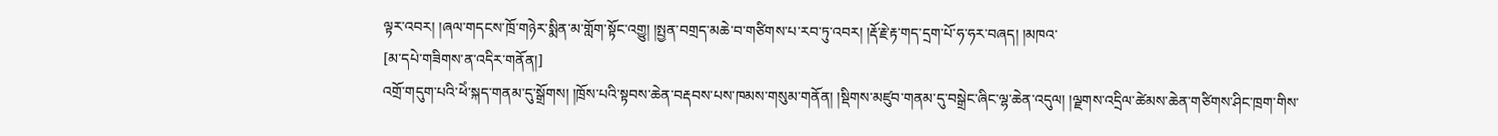ལྟར་འབར། །ཞལ་གདངས་ཁྲོ་གཉེར་སྨིན་མ་གློག་སྟོང་འགྱུ། །སྤྱན་བགྲད་མཆེ་བ་གཙིགས་པ་རབ་ཏུ་འབར། །རྡོ་རྗེ་རྟ་གད་དྲག་པོ་ཧ་ཧར་བཞད། །མཁའ་
[མ་དཔེ་གཟིགས་ན་འདིར་གནོན།]
འགྲོ་གདུག་པའི་ཕེཾ་སྐད་གནམ་དུ་སྒྲོགས། །ཁྲོས་པའི་སྟབས་ཆེན་བརྡབས་པས་ཁམས་གསུམ་གནོན། །སྡིགས་མཛུབ་གནམ་དུ་བསྒྲེང་ཞིང་ལྷ་ཆེན་འདུལ། །ལྗགས་འདྲིལ་ཚེམས་ཆེན་གཙིགས་ཤིང་ཁྲག་གིས་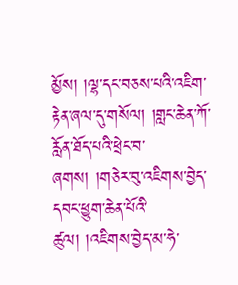མྱོས། །ལྷ་དང་བཅས་པའི་འཇིག་རྟེན་ཞལ་དུ་གསོལ། །གླང་ཆེན་ཀོ་རློན་ཐོད་པའི་ཕྲེང་བ་ཞགས། །གཅེར་བུ་འཇིགས་བྱེད་དབང་ཕྱུག་ཆེན་པོའི་ཚུལ། །འཇིགས་བྱེད་མ་ཧེ་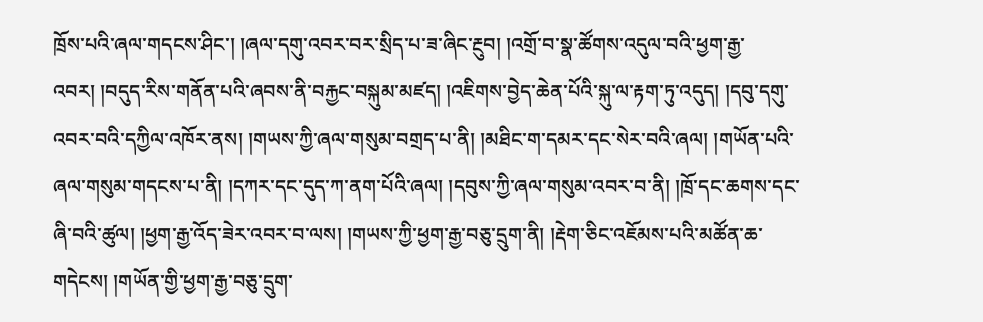ཁྲོས་པའི་ཞལ་གདངས་ཤིང་། །ཞལ་དགུ་འབར་བར་སྲིད་པ་ཟ་ཞིང་རྔུབ། །འགྲོ་བ་སྣ་ཚོགས་འདུལ་བའི་ཕྱག་རྒྱ་འབར། །བདུད་རིས་གནོན་པའི་ཞབས་ནི་བརྐྱང་བསྐུམ་མཛད། །འཇིགས་བྱེད་ཆེན་པོའི་སྐུ་ལ་རྟག་ཏུ་འདུད། །དབུ་དགུ་འབར་བའི་དཀྱིལ་འཁོར་ནས། །གཡས་ཀྱི་ཞལ་གསུམ་བགྲད་པ་ནི། །མཐིང་ག་དམར་དང་སེར་བའི་ཞལ། །གཡོན་པའི་ཞལ་གསུམ་གདངས་པ་ནི། །དཀར་དང་དུད་ཀ་ནག་པོའི་ཞལ། །དབུས་ཀྱི་ཞལ་གསུམ་འབར་བ་ནི། །ཁྲོ་དང་ཆགས་དང་ཞི་བའི་ཚུལ། །ཕྱག་རྒྱ་འོད་ཟེར་འབར་བ་ལས། །གཡས་ཀྱི་ཕྱག་རྒྱ་བཅུ་དྲུག་ནི། །རྡེག་ཅིང་འཇོམས་པའི་མཚོན་ཆ་གདེངས། །གཡོན་གྱི་ཕྱག་རྒྱ་བཅུ་དྲུག་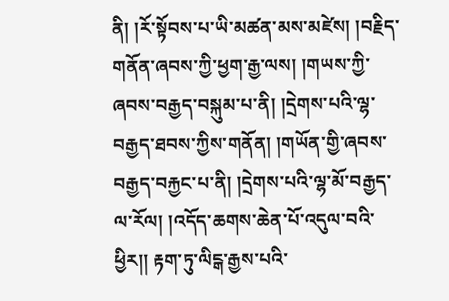ནི། །རོ་སྟོབས་པ་ཡི་མཚན་མས་མཛེས། །བརྗིད་གནོན་ཞབས་ཀྱི་ཕྱག་རྒྱ་ལས། །གཡས་ཀྱི་ཞབས་བརྒྱད་བསྐུམ་པ་ནི། །དྲེགས་པའི་ལྷ་བརྒྱད་ཐབས་ཀྱིས་གནོན། །གཡོན་གྱི་ཞབས་བརྒྱད་བརྐྱང་པ་ནི། །དྲེགས་པའི་ལྷ་མོ་བརྒྱད་ལ་རོལ། །འདོད་ཆགས་ཆེན་པོ་འདུལ་བའི་ཕྱིར།། རྟག་ཏུ་ལིངྒ་རྒྱས་པའི་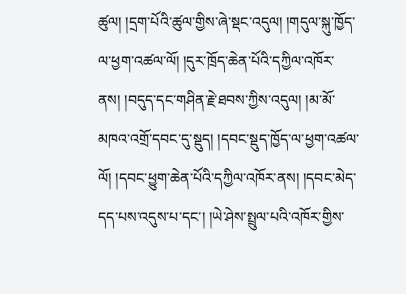ཚུལ། །དྲག་པོའི་ཚུལ་གྱིས་ཞེ་སྡང་འདུལ། །གདུལ་སྐུ་ཁྱོད་ལ་ཕྱག་འཚལ་ལོ། །དུར་ཁྲོད་ཆེན་པོའི་དཀྱིལ་འཁོར་ནས། །བདུད་དང་གཤིན་རྗེ་ཐབས་ཀྱིས་འདུལ། །མ་མོ་མཁའ་འགྲོ་དབང་དུ་སྡུད། །དབང་སྡུད་ཁྱོད་ལ་ཕྱག་འཚལ་ལོ། །དབང་ཕྱུག་ཆེན་པོའི་དཀྱིལ་འཁོར་ནས། །དབང་མེད་དད་པས་འདུས་པ་དང་། །ཡེ་ཤེས་སྤྲུལ་པའི་འཁོར་གྱིས་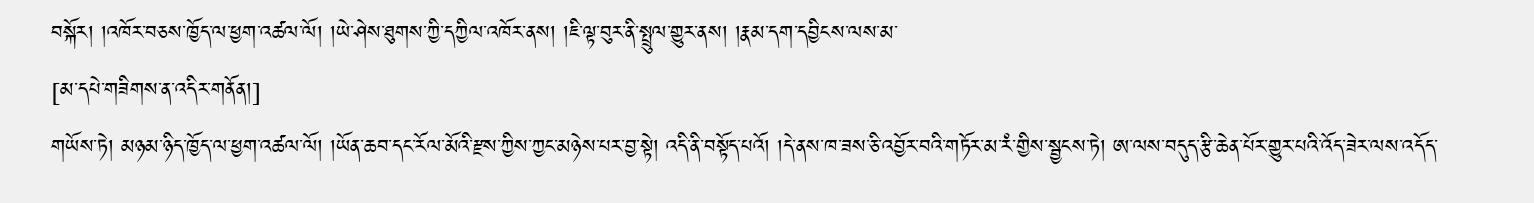བསྐོར། །འཁོར་བཅས་ཁྱོད་ལ་ཕྱག་འཚལ་ལོ། །ཡེ་ཤེས་ཐུགས་ཀྱི་དཀྱིལ་འཁོར་ནས། །ཇི་ལྟ་བུར་ནི་སྤྲུལ་གྱུར་ནས། །རྣམ་དག་དབྱིངས་ལས་མ་
[མ་དཔེ་གཟིགས་ན་འདིར་གནོན།]
གཡོས་ཏེ། མཉམ་ཉིད་ཁྱོད་ལ་ཕྱག་འཚལ་ལོ། །ཡོན་ཆབ་དང་རོལ་མོའི་རྫས་ཀྱིས་ཀྱང་མཉེས་པར་བྱ་སྟེ། འདི་ནི་བསྟོད་པའོ། །དེ་ནས་ཁ་ཟས་ཅི་འབྱོར་བའི་གཏོར་མ་རཾ་གྱིས་སྦྱངས་ཏེ། ཨ་ལས་བདུད་རྩི་ཆེན་པོར་གྱུར་པའི་འོད་ཟེར་ལས་འདོད་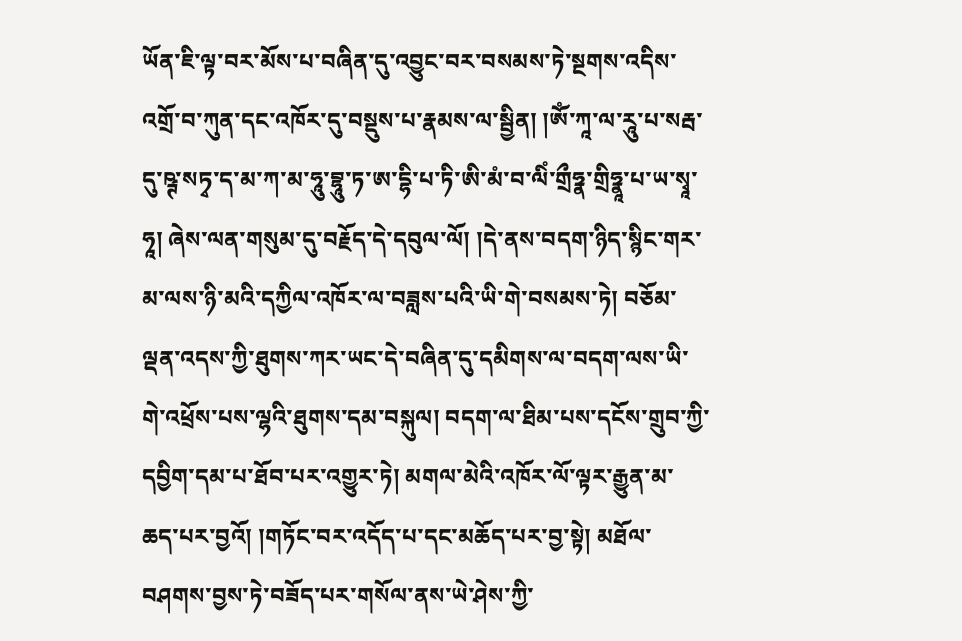ཡོན་ཇི་ལྟ་བར་མོས་པ་བཞིན་དུ་འབྱུང་བར་བསམས་ཏེ་སྔགས་འདིས་འགྲོ་བ་ཀུན་དང་འཁོར་དུ་བསྡུས་པ་རྣམས་ལ་སྦྱིན། །ཨོཾ་ཀཱ་ལ་རཱུ་པ་སརྦ་དུ་ཥྚ་སཏྭ་ད་མ་ཀ་མ་ཧཱུ་བྷཱུ་ཏ་ཨ་དྷི་པ་ཏི་ཨི་མཾ་བ་ལིཾ་གྲྀཧྣ་གྲིཧྣཱ་པ་ཡ་སྭཱ་ཧཱ། ཞེས་ལན་གསུམ་དུ་བརྗོད་དེ་དབུལ་ལོ། །དེ་ནས་བདག་ཉིད་སྙིང་གར་མ་ལས་ཉི་མའི་དཀྱིལ་འཁོར་ལ་བཟླས་པའི་ཡི་གེ་བསམས་ཏེ། བཅོམ་ལྡན་འདས་ཀྱི་ཐུགས་ཀར་ཡང་དེ་བཞིན་དུ་དམིགས་ལ་བདག་ལས་ཡི་གེ་འཕྲོས་པས་ལྷའི་ཐུགས་དམ་བསྐུལ། བདག་ལ་ཐིམ་པས་དངོས་གྲུབ་ཀྱི་དབྱིག་དམ་པ་ཐོབ་པར་འགྱུར་ཏེ། མགལ་མེའི་འཁོར་ལོ་ལྟར་རྒྱུན་མ་ཆད་པར་བྱའོ། །གཏོང་བར་འདོད་པ་དང་མཆོད་པར་བྱ་སྟེ། མཐོལ་བཤགས་བྱས་ཏེ་བཟོད་པར་གསོལ་ནས་ཡེ་ཤེས་ཀྱི་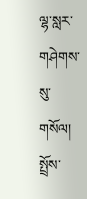ལྷ་སླར་གཤེགས་སུ་གསོལ། སྤྲོས་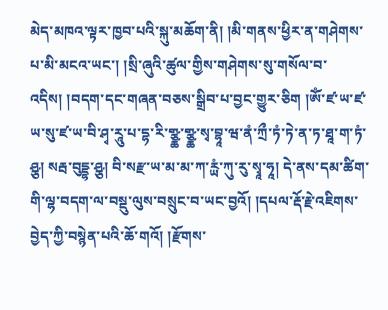མེད་མཁའ་ལྟར་ཁྱབ་པའི་སྐུ་མཆོག་ནི། །མི་གནས་ཕྱིར་ན་གཤེགས་པ་མི་མངའ་ཡང་། །སྲི་ཞུའི་ཚུལ་གྱིས་གཤེགས་སུ་གསོལ་བ་འདིས། །བདག་དང་གཞན་བཅས་སྒྲིབ་པ་བྱང་གྱུར་ཅིག །ཨོཾ་ཛ་ཡ་ཛ་ཡ་སུ་ཛ་ཡ་བི་ཤྭ་རཱུ་པ་དྷ་རི་གྩྪ་གྩྪ་སྭ་བྷཱ་ཝ་ནཾ་ཀྲྀ་ཏཾ་ཏེ་ན་ཏ་ཐཱ་ག་ཏཾ་ཤྩ། སརྦ་བུདྡྷ་ཤྩ། བི་སརྫ་ཡ་མ་མ་ཀ་ཪྻཾ་ཀུ་རུ་སྭཱ་ཧཱ། དེ་ནས་དམ་ཚིག་གི་ལྷ་བདག་ལ་བསྡུ་ལུས་བསྲུང་བ་ཡང་བྱའོ། །དཔལ་རྡོ་རྗེ་འཇིགས་བྱེད་ཀྱི་བསྙེན་པའི་ཆོ་གའོ། །རྫོགས་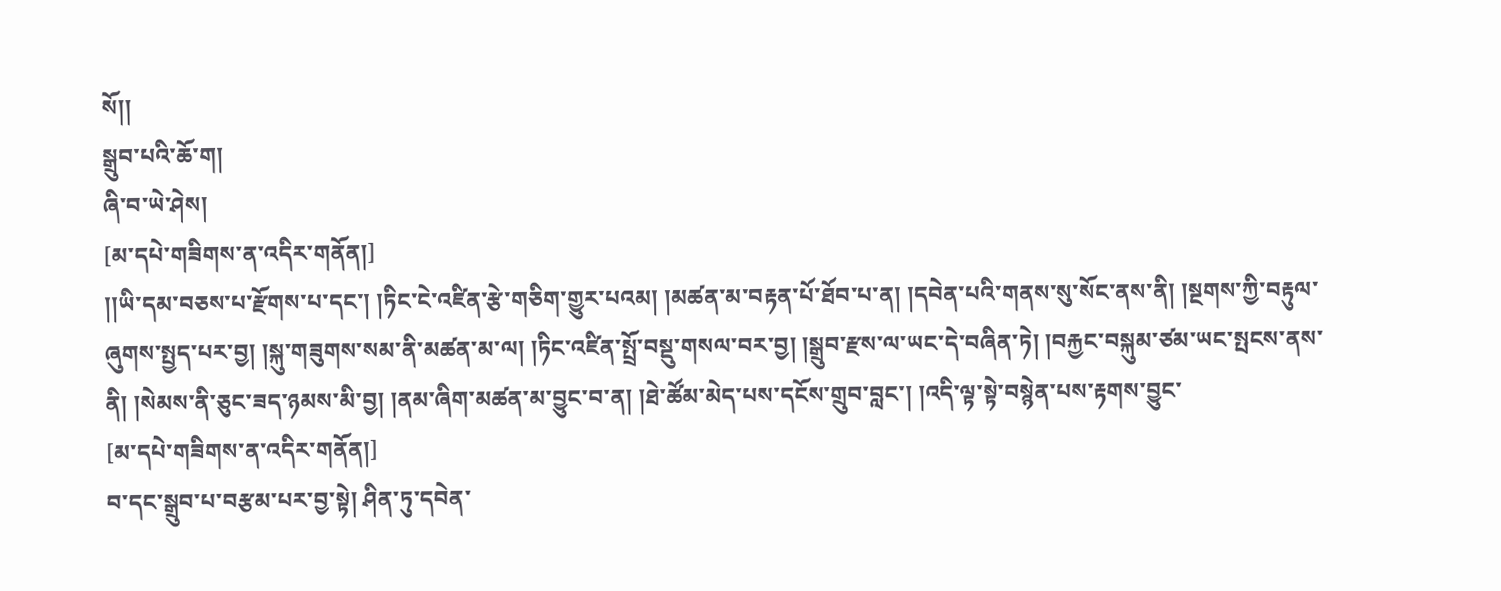སོ།།
སྒྲུབ་པའི་ཆོ་ག།
ཞི་བ་ཡེ་ཤེས།
[མ་དཔེ་གཟིགས་ན་འདིར་གནོན།]
།།ཡི་དམ་བཅས་པ་རྫོགས་པ་དང་། །ཏིང་ངེ་འཛིན་རྩེ་གཅིག་གྱུར་པའམ། །མཚན་མ་བརྟན་པོ་ཐོབ་པ་ན། །དབེན་པའི་གནས་སུ་སོང་ནས་ནི། །སྔགས་ཀྱི་བརྟུལ་ཞུགས་སྤྱད་པར་བྱ། །སྐུ་གཟུགས་སམ་ནི་མཚན་མ་ལ། །ཏིང་འཛིན་སྤྲོ་བསྡུ་གསལ་བར་བྱ། །སྒྲུབ་རྫས་ལ་ཡང་དེ་བཞིན་ཏེ། །བརྐྱང་བསྐུམ་ཙམ་ཡང་སྤངས་ནས་ནི། །སེམས་ནི་ཅུང་ཟད་ཉམས་མི་བྱ། །ནམ་ཞིག་མཚན་མ་བྱུང་བ་ན། །ཐེ་ཚོམ་མེད་པས་དངོས་གྲུབ་བླང་། །འདི་ལྟ་སྟེ་བསྙེན་པས་རྟགས་བྱུང་
[མ་དཔེ་གཟིགས་ན་འདིར་གནོན།]
བ་དང་སྒྲུབ་པ་བརྩམ་པར་བྱ་སྟེ། ཤིན་ཏུ་དབེན་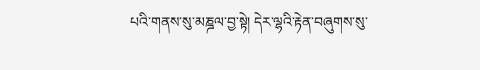པའི་གནས་སུ་མཎྜལ་བྱ་སྟེ། དེར་ལྷའི་རྟེན་བཞུགས་སུ་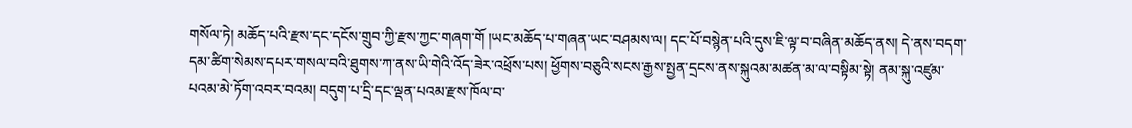གསོལ་ཏེ། མཆོད་པའི་རྫས་དང་དངོས་གྲུབ་ཀྱི་རྫས་ཀྱང་གཞག་གོ །ཡང་མཆོད་པ་གཞན་ཡང་བཤམས་ལ། དང་པོ་བསྙེན་པའི་དུས་ཇི་ལྟ་བ་བཞིན་མཆོད་ནས། དེ་ནས་བདག་དམ་ཚིག་སེམས་དཔར་གསལ་བའི་ཐུགས་ཀ་ནས་ཡི་གེའི་འོད་ཟེར་འཕྲོས་པས། ཕྱོགས་བཅུའི་སངས་རྒྱས་སྤྱན་དྲངས་ནས་སྐུའམ་མཚན་མ་ལ་བསྟིམ་སྟེ། ནམ་སྐུ་འཛུམ་པའམ་མེ་ཏོག་འབར་བའམ། བདུག་པ་དྲི་དང་ལྡན་པའམ་རྫས་ཁོལ་བ་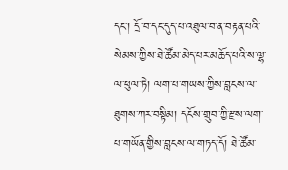དང་། དྲོ་བ་དང་དུད་པ་འཐུལ་བ་ན་བརྟན་པའི་སེམས་ཀྱིས་ཐེ་ཚོམ་མེད་པར་མཆོད་པའི་ས་ལྷ་ལ་ཕུལ་ཏེ། ལག་པ་གཡས་ཀྱིས་བླངས་ལ་ཐུགས་ཀར་བསྟིམ། དངོས་གྲུབ་ཀྱི་རྫས་ལག་པ་གཡོན་གྱིས་བླངས་ལ་གཏད་དོ། ཐེ་ཚོམ་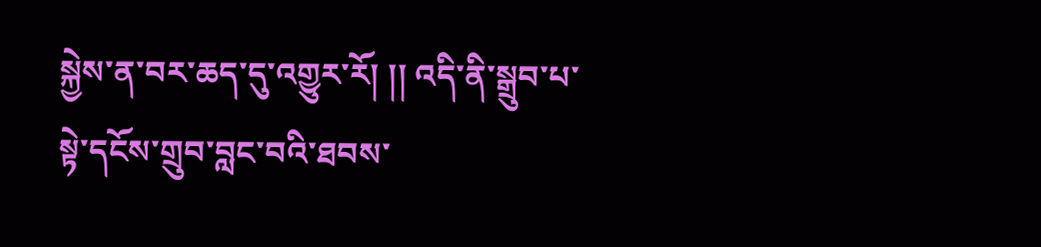སྐྱེས་ན་བར་ཆད་དུ་འགྱུར་རོ། །། འདི་ནི་སྒྲུབ་པ་སྟེ་དངོས་གྲུབ་བླང་བའི་ཐབས་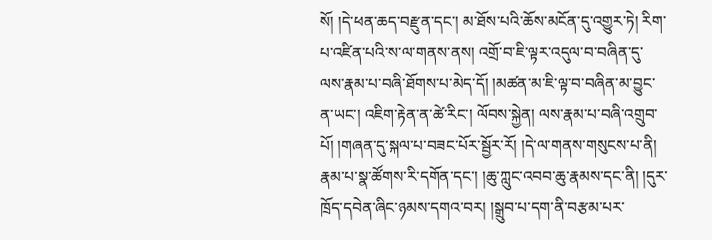སོ། །དེ་ཕན་ཆད་བརྫུན་དང་། མ་ཐོས་པའི་ཆོས་མངོན་དུ་འགྱུར་ཏེ། རིག་པ་འཛིན་པའི་ས་ལ་གནས་ནས། འགྲོ་བ་ཇི་ལྟར་འདུལ་བ་བཞིན་དུ་ལས་རྣམ་པ་བཞི་ཐོགས་པ་མེད་དོ། །མཚན་མ་ཇི་ལྟ་བ་བཞིན་མ་བྱུང་ན་ཡང་། འཇིག་རྟེན་ན་ཚེ་རིང་། ལོབས་སྐྱེན། ལས་རྣམ་པ་བཞི་འགྲུབ་པོ། །གཞན་དུ་སྐལ་པ་བཟང་པོར་སྦྱོར་རོ། །དེ་ལ་གནས་གསུངས་པ་ནི། རྣམ་པ་སྣ་ཚོགས་རི་དགོན་དང་། །ཆུ་ཀླུང་འབབ་ཆུ་རྣམས་དང་ནི། །དུར་ཁྲོད་དབེན་ཞིང་ཉམས་དགའ་བར། །སྒྲུབ་པ་དག་ནི་བརྩམ་པར་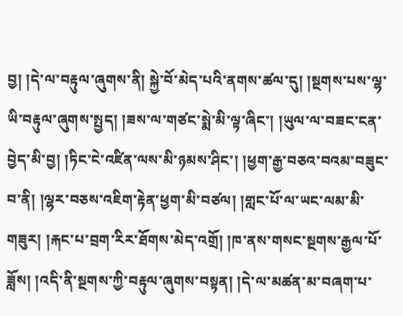བྱ། །དེ་ལ་བརྟུལ་ཞུགས་ནི། སྐྱེ་བོ་མེད་པའི་ནགས་ཚལ་དུ། །སྔགས་པས་ལྷ་ཡི་བརྟུལ་ཞུགས་སྤྱད། །ཟས་ལ་གཙང་སྨེ་མི་ལྟ་ཞིང་། །ཡུལ་ལ་བཟང་ངན་བྱེད་མི་བྱ། །ཏིང་ངེ་འཛིན་ལས་མི་ཉམས་ཤིང་། །ཕྱག་རྒྱ་བཅའ་བའམ་བཟུང་བ་ནི། །ལྷར་བཅས་འཇིག་རྟེན་ཕྱག་མི་བཙལ། །གླང་པོ་ལ་ཡང་ལམ་མི་གཟུར། །རྐང་པ་བྲག་རིར་ཐོགས་མེད་འགྲོ། །ཁ་ནས་གསང་སྔགས་རྒྱལ་པོ་ཟློས། །འདི་ནི་སྔགས་ཀྱི་བརྟུལ་ཞུགས་བསྟན། །དེ་ལ་མཚན་མ་བཞག་པ་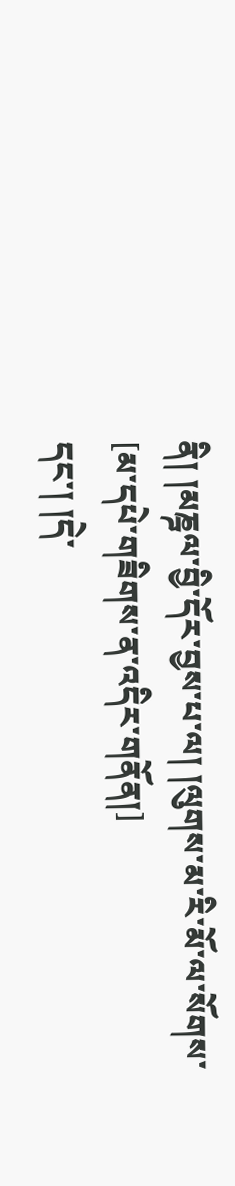ནི། །མཎྜལ་བྱི་དོར་བྱས་པ་ལ། །ལུགས་མ་རི་མོ་ལ་སོགས་
[མ་དཔེ་གཟིགས་ན་འདིར་གནོན།]
དང་། །དེ་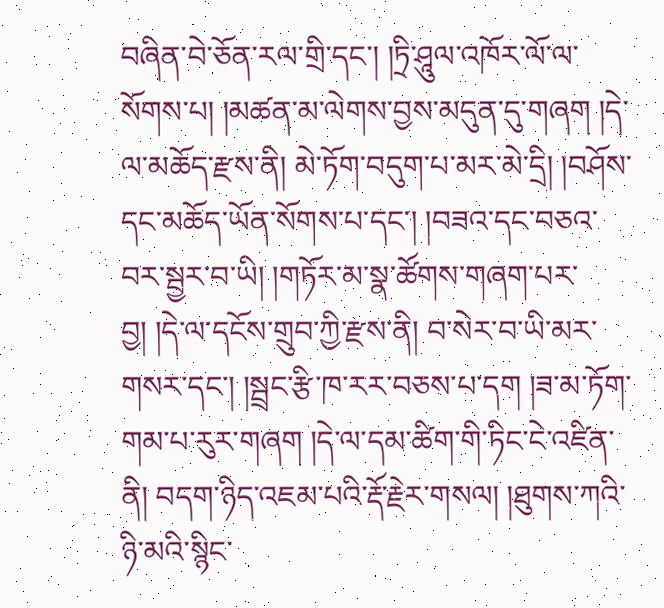བཞིན་བེ་ཅོན་རལ་གྲི་དང་། །ཏྲི་ཤཱུལ་འཁོར་ལོ་ལ་སོགས་པ། །མཚན་མ་ལེགས་བྱས་མདུན་དུ་གཞག །དེ་ལ་མཆོད་རྫས་ནི། མེ་ཏོག་བདུག་པ་མར་མེ་དྲི། །བཤོས་དང་མཆོད་ཡོན་སོགས་པ་དང་། །བཟའ་དང་བཅའ་བར་སྦྱར་བ་ཡི། །གཏོར་མ་སྣ་ཚོགས་གཞག་པར་བྱ། །དེ་ལ་དངོས་གྲུབ་ཀྱི་རྫས་ནི། བ་སེར་བ་ཡི་མར་གསར་དང་། །སྦྲང་རྩི་ཁ་རར་བཅས་པ་དག །ཟ་མ་ཏོག་གམ་པ་རུར་གཞག །དེ་ལ་དམ་ཚིག་གི་ཏིང་ངེ་འཛིན་ནི། བདག་ཉིད་འཇམ་པའི་རྡོ་རྗེར་གསལ། །ཐུགས་ཀའི་ཉི་མའི་སྙིང་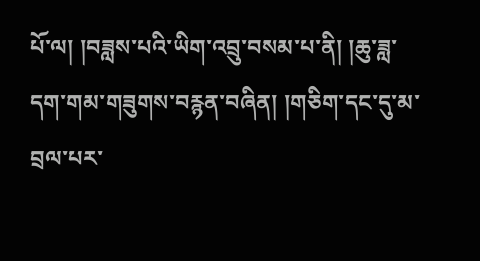པོ་ལ། །བཟླས་པའི་ཡིག་འབྲུ་བསམ་པ་ནི། །ཆུ་ཟླ་དག་གམ་གཟུགས་བརྙན་བཞིན། །གཅིག་དང་དུ་མ་བྲལ་པར་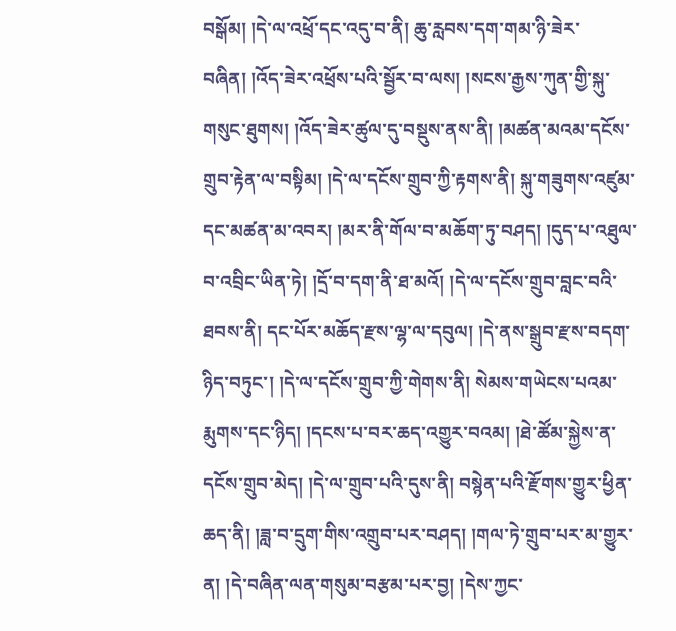བསྒོམ། །དེ་ལ་འཕྲོ་དང་འདུ་བ་ནི། ཆུ་རླབས་དག་གམ་ཉི་ཟེར་བཞིན། །འོད་ཟེར་འཕྲོས་པའི་སྦྱོར་བ་ལས། །སངས་རྒྱས་ཀུན་གྱི་སྐུ་གསུང་ཐུགས། །འོད་ཟེར་ཚུལ་དུ་བསྡུས་ནས་ནི། །མཚན་མའམ་དངོས་གྲུབ་རྟེན་ལ་བསྟིམ། །དེ་ལ་དངོས་གྲུབ་ཀྱི་རྟགས་ནི། སྐུ་གཟུགས་འཛུམ་དང་མཚན་མ་འབར། །མར་ནི་གོལ་བ་མཆོག་ཏུ་བཤད། །དུད་པ་འཐུལ་བ་འབྲིང་ཡིན་ཏེ། །དྲོ་བ་དག་ནི་ཐ་མའོ། །དེ་ལ་དངོས་གྲུབ་བླང་བའི་ཐབས་ནི། དང་པོར་མཆོད་རྫས་ལྷ་ལ་དབུལ། །དེ་ནས་སྒྲུབ་རྫས་བདག་ཉིད་བཏུང་། །དེ་ལ་དངོས་གྲུབ་ཀྱི་གེགས་ནི། སེམས་གཡེངས་པའམ་རྨུགས་དང་ཉིད། །དངས་པ་བར་ཆད་འགྱུར་བའམ། །ཐེ་ཚོམ་སྐྱེས་ན་དངོས་གྲུབ་མེད། །དེ་ལ་གྲུབ་པའི་དུས་ནི། བསྙེན་པའི་རྫོགས་གྱུར་ཕྱིན་ཆད་ནི། །ཟླ་བ་དྲུག་གིས་འགྲུབ་པར་བཤད། །གལ་ཏེ་གྲུབ་པར་མ་གྱུར་ན། །དེ་བཞིན་ལན་གསུམ་བརྩམ་པར་བྱ། །དེས་ཀྱང་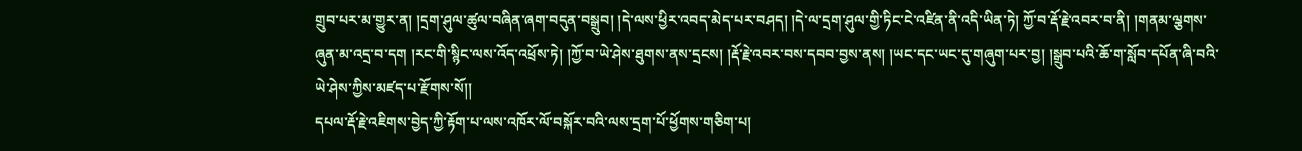གྲུབ་པར་མ་གྱུར་ན། །དྲག་ཤུལ་ཚུལ་བཞིན་ཞག་བདུན་བསྒྲུབ། །དེ་ལས་ཕྱིར་འབད་མེད་པར་བཤད། །དེ་ལ་དྲག་ཤུལ་གྱི་ཏིང་ངེ་འཛིན་ནི་འདི་ཡིན་ཏེ། ཀྱོ་བ་རྡོ་རྗེ་འབར་བ་ནི། །གནམ་ལྕགས་ཞུན་མ་འདྲ་བ་དག །རང་གི་སྙིང་ལས་འོད་འཕྲོས་ཏེ། །ཀྱོ་བ་ཡེ་ཤེས་ཐུགས་ནས་དྲངས། །རྡོ་རྗེ་འབར་བས་དབབ་བྱས་ནས། །ཡང་དང་ཡང་དུ་གཞུག་པར་བྱ། །སྒྲུབ་པའི་ཆོ་ག་སློབ་དཔོན་ཞི་བའི་ཡེ་ཤེས་ཀྱིས་མཛད་པ་རྫོགས་སོ།།
དཔལ་རྡོ་རྗེ་འཇིགས་བྱེད་ཀྱི་རྟོག་པ་ལས་འཁོར་ལོ་བསྐོར་བའི་ལས་དྲག་པོ་ཕྱོགས་གཅིག་པ།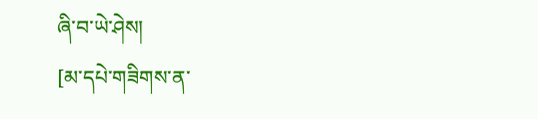ཞི་བ་ཡེ་ཤེས།
[མ་དཔེ་གཟིགས་ན་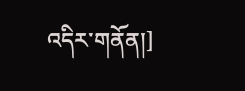འདིར་གནོན།]